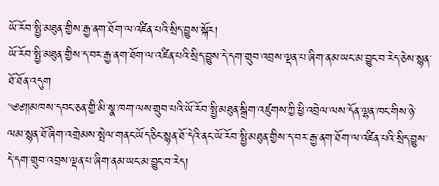ཡོ་རོབ་སྤྱི་མཐུན་གྱིས་རྒྱ་ནག་ཐོག་ལ་འཛིན་པའི་སྲིད་བྱུས་སྐོར།
ཡོ་རོབ་སྤྱི་མཐུན་གྱིས་ད་བར་རྒྱ་ནག་ཐོག་ལ་འཛིན་པའི་སྲིད་བྱུས་དེ་དག་གྲུབ་འབྲས་ལྡན་པ་ཞིག་ནམ་ཡང་མ་བྱུང་བ་རེད་ཅེས་སྙན་ཐོ་ཐོན་འདུག
༄༅༎མཁས་དབང་ཅན་གྱི་མི་སྣ་ཁག་ལས་གྲུབ་པའི་ཡོ་རོབ་སྤྱི་མཐུན་སྒྲིག་འཛུགས་ཀྱི་ཕྱི་འབྲེལ་ལས་དོན་ལྷན་ཁང་གིས་ཉེ་ལམ་སྙན་ཐོ་ཞིག་འགྲེམས་སྤེལ་གནང་ཡོད་ཅིང་སྙན་ཐོ་དེའི་ནང་ཡོ་རོབ་སྤྱི་མཐུན་གྱིས་ད་བར་རྒྱ་ནག་ཐོག་ལ་འཛིན་པའི་སྲིད་བྱུས་དེ་དག་གྲུབ་འབྲས་ལྡན་པ་ཞིག་ནམ་ཡང་མ་བྱུང་བ་རེད།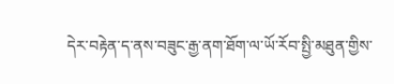དེར་བརྟེན་ད་ནས་བཟུང་རྒྱ་ནག་ཐོག་ལ་ཡོ་རོབ་སྤྱི་མཐུན་གྱིས་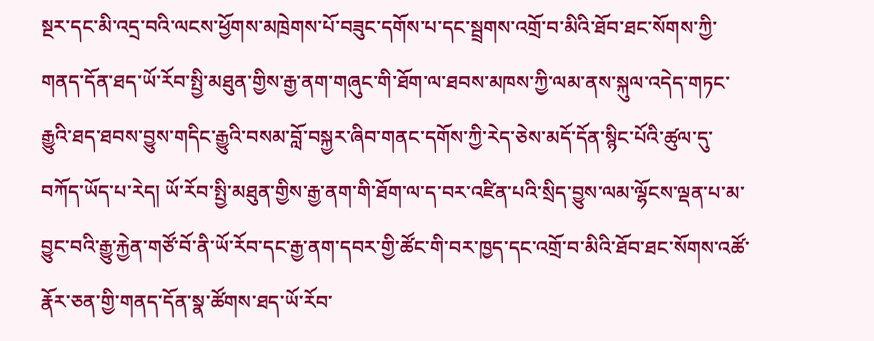སྔར་དང་མི་འདྲ་བའི་ལངས་ཕྱོགས་མཁྲེགས་པོ་བཟུང་དགོས་པ་དང་སྦྲགས་འགྲོ་བ་མིའི་ཐོབ་ཐང་སོགས་ཀྱི་གནད་དོན་ཐད་ཡོ་རོབ་སྤྱི་མཐུན་གྱིས་རྒྱ་ནག་གཞུང་གི་ཐོག་ལ་ཐབས་མཁས་ཀྱི་ལམ་ནས་སྐུལ་འདེད་གཏང་རྒྱུའི་ཐད་ཐབས་བྱུས་གདིང་རྒྱུའི་བསམ་བློ་བསྐྱར་ཞིབ་གནང་དགོས་ཀྱི་རེད་ཅེས་མདོ་དོན་སྙིང་པོའི་ཚུལ་དུ་བཀོད་ཡོད་པ་རེད། ཡོ་རོབ་སྤྱི་མཐུན་གྱིས་རྒྱ་ནག་གི་ཐོག་ལ་ད་བར་འཛིན་པའི་སྲིད་བྱུས་ལམ་ལྷོངས་ལྡན་པ་མ་བྱུང་བའི་རྒྱུ་རྐྱེན་གཙོ་བོ་ནི་ཡོ་རོབ་དང་རྒྱ་ནག་དབར་གྱི་ཚོང་གི་བར་ཁྱད་དང་འགྲོ་བ་མིའི་ཐོབ་ཐང་སོགས་འཚོ་རྣོར་ཅན་གྱི་གནད་དོན་སྣ་ཚོགས་ཐད་ཡོ་རོབ་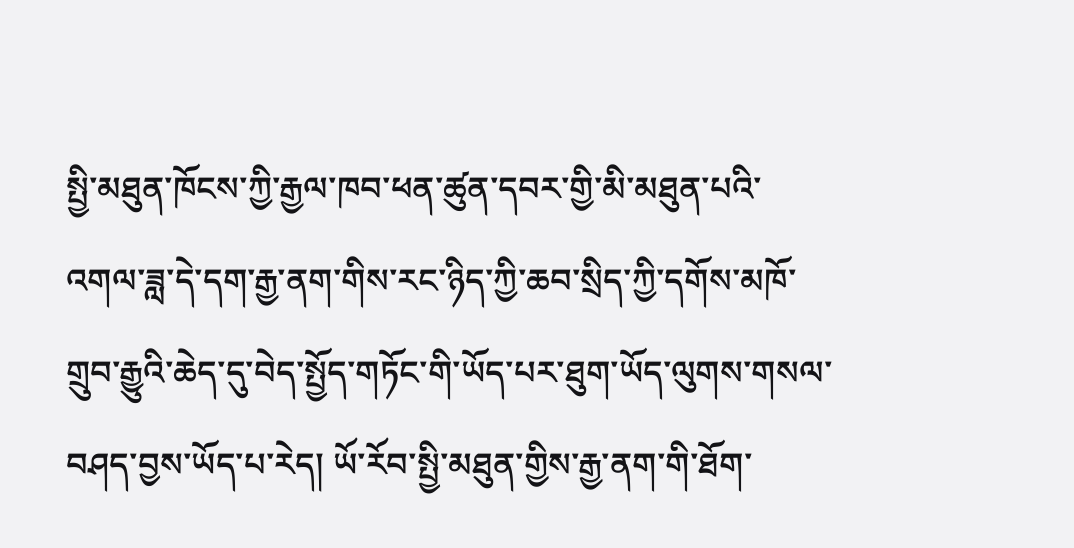སྤྱི་མཐུན་ཁོངས་ཀྱི་རྒྱལ་ཁབ་ཕན་ཚུན་དབར་གྱི་མི་མཐུན་པའི་འགལ་ཟླ་དེ་དག་རྒྱ་ནག་གིས་རང་ཉིད་ཀྱི་ཆབ་སྲིད་ཀྱི་དགོས་མཁོ་གྲུབ་རྒྱུའི་ཆེད་དུ་བེད་སྤྱོད་གཏོང་གི་ཡོད་པར་ཐུག་ཡོད་ལུགས་གསལ་བཤད་བྱས་ཡོད་པ་རེད། ཡོ་རོབ་སྤྱི་མཐུན་གྱིས་རྒྱ་ནག་གི་ཐོག་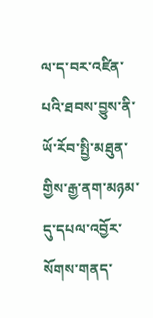ལ་ད་བར་འཛིན་པའི་ཐབས་བྱུས་ནི་ཡོ་རོབ་སྤྱི་མཐུན་གྱིས་རྒྱ་ནག་མཉམ་དུ་དཔལ་འབྱོར་སོགས་གནད་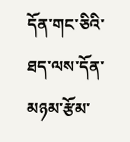དོན་གང་ཅིའི་ཐད་ལས་དོན་མཉམ་རྩོམ་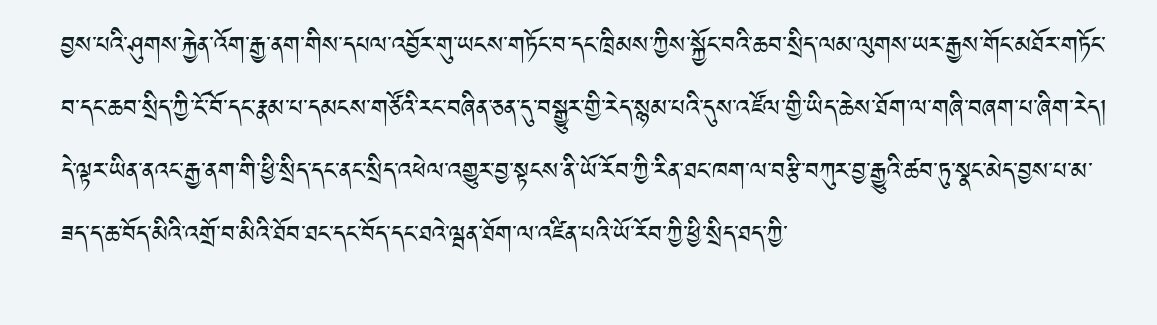བྱས་པའི་ཤུགས་རྐྱེན་འོག་རྒྱ་ནག་གིས་དཔལ་འབྱོར་གུ་ཡངས་གཏོང་བ་དང་ཁྲིམས་ཀྱིས་སྐྱོང་བའི་ཆབ་སྲིད་ལམ་ལུགས་ཡར་རྒྱས་གོང་མཐོར་གཏོང་བ་དང་ཆབ་སྲིད་ཀྱི་ངོ་བོ་དང་རྣམ་པ་དམངས་གཙོའི་རང་བཞིན་ཅན་དུ་བསྒྱུར་གྱི་རེད་སྙམ་པའི་དུས་འཛོལ་གྱི་ཡིད་ཆེས་ཐོག་ལ་གཞི་བཞག་པ་ཞིག་རེད། དེ་ལྟར་ཡིན་ནའང་རྒྱ་ནག་གི་ཕྱི་སྲིད་དང་ནང་སྲིད་འཕེལ་འགྱུར་བྱ་སྟངས་ནི་ཡོ་རོབ་ཀྱི་རིན་ཐང་ཁག་ལ་བརྩི་བཀུར་བྱ་རྒྱུའི་ཚབ་ཏུ་སྣང་མེད་བྱས་པ་མ་ཟད་ད་ཆ་བོད་མིའི་འགྲོ་བ་མིའི་ཐོབ་ཐང་དང་བོད་དང་ཐའེ་ལྦན་ཐོག་ལ་འཛིན་པའི་ཡོ་རོབ་ཀྱི་ཕྱི་སྲིད་ཐད་ཀྱི་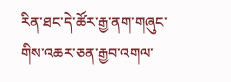རིན་ཐང་དེ་ཚོར་རྒྱ་ནག་གཞུང་གིས་འཆར་ཅན་རྒྱབ་འགལ་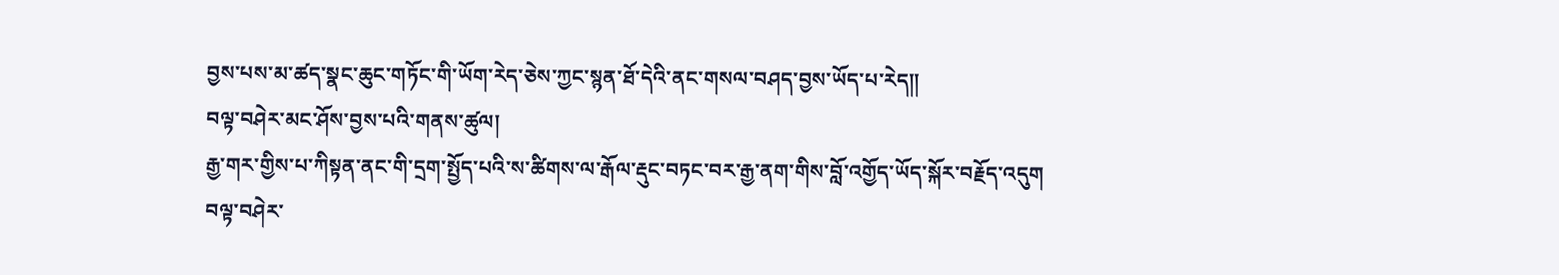བྱས་པས་མ་ཚད་སྣང་ཆུང་གཏོང་གི་ཡོག་རེད་ཅེས་ཀྱང་སྙན་ཐོ་དེའི་ནང་གསལ་བཤད་བྱས་ཡོད་པ་རེད༎
བལྟ་བཤེར་མང་ཤོས་བྱས་པའི་གནས་ཚུལ།
རྒྱ་གར་གྱིས་པ་ཀིསྟན་ནང་གི་དྲག་སྤྱོད་པའི་ས་ཚིགས་ལ་རྒོལ་རྡུང་བཏང་བར་རྒྱ་ནག་གིས་བློ་འགྱོད་ཡོད་སྐོར་བརྗོད་འདུག
བལྟ་བཤེར་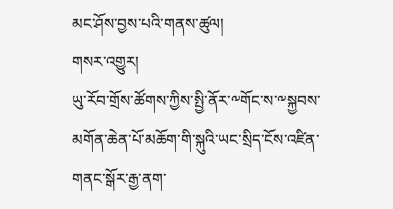མང་ཤོས་བྱས་པའི་གནས་ཚུལ།
གསར་འགྱུར།
ཡུ་རོབ་གྲོས་ཚོགས་ཀྱིས་སྤྱི་ནོར་༸གོང་ས་༸སྐྱབས་མགོན་ཆེན་པོ་མཆོག་གི་སྐུའི་ཡང་སྲིད་ངོས་འཛིན་གནང་སྒོར་རྒྱ་ནག་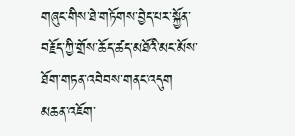གཞུང་གིས་ཐེ་གཏོགས་བྱེད་པར་སྐྱོན་བརྗོད་ཀྱི་གྲོས་ཆོད་ཚད་མཐོའི་མང་མོས་ཐོག་གཏན་འབེབས་གནང་འདུག
མཆན་འཇོག་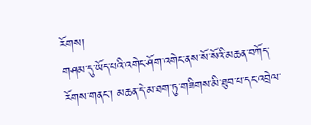རོགས།
གཤམ་དུ་ཡོད་པའི་འགེང་ཤོག་འགེང་ནས་སོ་སོའི་མཆན་བཀོད་རོགས་གནང་། མཆན་དེ་མ་ཐག་ཏུ་གཟིགས་མི་ཐུབ་པ་དང་འབྲེལ་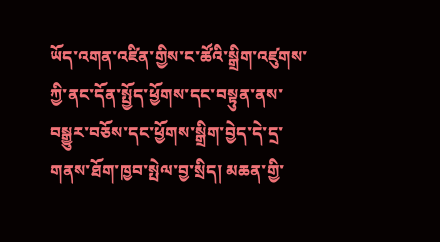ཡོད་འགན་འཛིན་གྱིས་ང་ཚོའི་སྒྲིག་འཛུགས་ཀྱི་ནང་དོན་སྤྱོད་ཕྱོགས་དང་བསྟུན་ནས་བསྒྱུར་བཅོས་དང་ཕྱོགས་སྒྲིག་བྱེད་དེ་དྲ་གནས་ཐོག་ཁྱབ་སྤེལ་བྱ་སྲིད། མཆན་གྱི་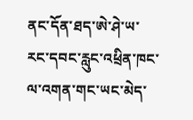ནང་དོན་ཐད་ཨེ་ཤེ་ཡ་རང་དབང་རླུང་འཕྲིན་ཁང་ལ་འགན་གང་ཡང་མེད་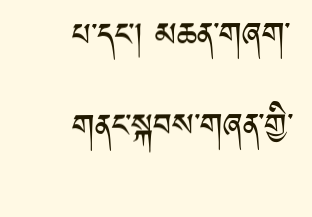པ་དང་། མཆན་གཞག་གནང་སྐབས་གཞན་གྱི་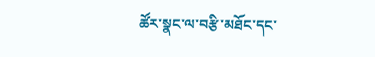ཚོར་སྣང་ལ་བརྩི་མཐོང་དང་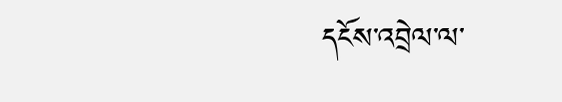དངོས་འབྲེལ་ལ་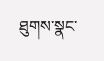ཐུགས་སྣང་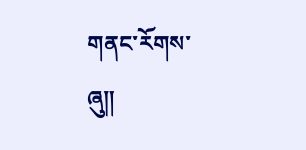གནང་རོགས་ཞུ༎